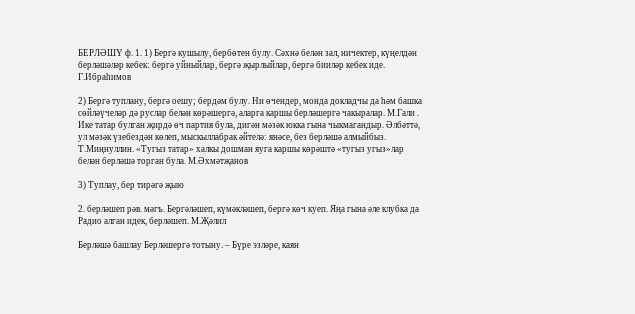БЕРЛӘШҮ ф. 1. 1) Бергә кушылу, бербөтен булу. Сәхнә белән зал, ничектер, күңелдән берләшәләр кебек: бергә уйныйлар, бергә җырлыйлар, бергә бииләр кебек иде. Г.Ибраһимов

2) Бергә туплану, бергә оешу; бердәм булу. Ни өчендер, монда докладчы да һәм башка сөйләүчеләр дә руслар белән көрәшергә, аларга каршы берләшергә чакыралар. М.Гали . Ике татар булган җирдә өч партия була, дигән мәзәк юкка гына чыкмагандыр. Әлбәттә, ул мәзәк үзебездән көлеп, мыскыллабрак әйтелә: янәсе, без берләшә алмыйбыз. Т.Миңнуллин. «Тугыз татар» халкы дошман яуга каршы көрәштә «тугыз угыз»лар белән берләшә торган була. М.Әхмәтҗанов

3) Туплау, бер тирәгә җыю

2. берләшеп рәв. мәгъ. Бергәләшеп, күмәкләшеп, бергә көч куеп. Яңа гына әле клубка да Радио алган идек, берләшеп. М.Җәлил

Берләшә башлау Берләшергә тотыну. – Бүре эзләре, каян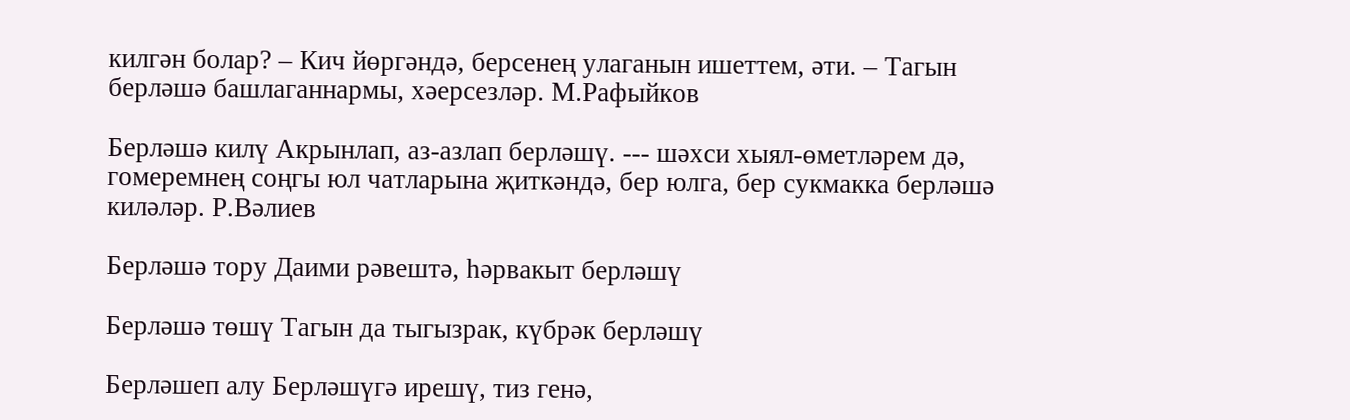килгән болар? – Кич йөргәндә, берсенең улаганын ишеттем, әти. – Тагын берләшә башлаганнармы, хәерсезләр. М.Рафыйков

Берләшә килү Акрынлап, аз-азлап берләшү. --- шәхси хыял-өметләрем дә, гомеремнең соңгы юл чатларына җиткәндә, бер юлга, бер сукмакка берләшә киләләр. Р.Вәлиев

Берләшә тору Даими рәвештә, һәрвакыт берләшү

Берләшә төшү Тагын да тыгызрак, күбрәк берләшү

Берләшеп алу Берләшүгә ирешү, тиз генә,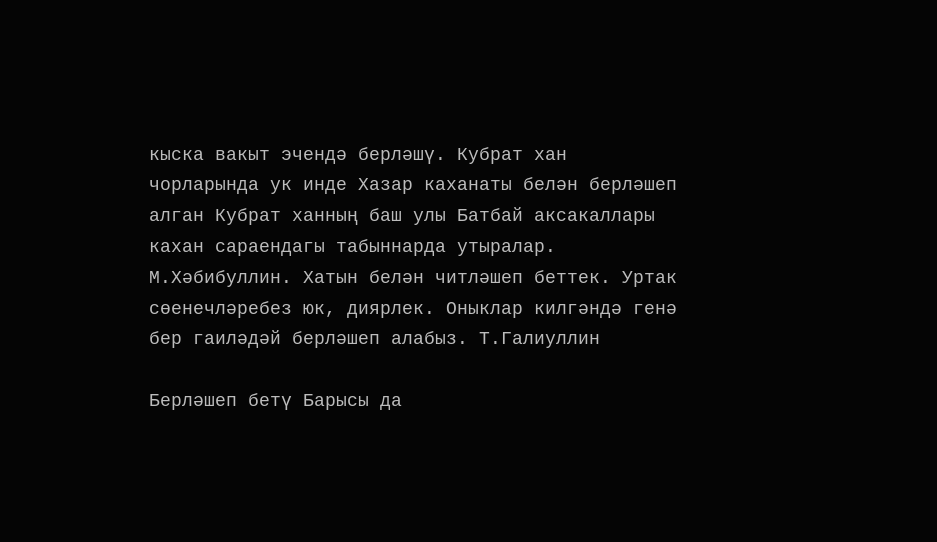кыска вакыт эчендә берләшү. Кубрат хан чорларында ук инде Хазар каханаты белән берләшеп алган Кубрат ханның баш улы Батбай аксакаллары кахан сараендагы табыннарда утыралар. М.Хәбибуллин. Хатын белән читләшеп беттек. Уртак сөенечләребез юк, диярлек. Оныклар килгәндә генә бер гаиләдәй берләшеп алабыз. Т.Галиуллин

Берләшеп бетү Барысы да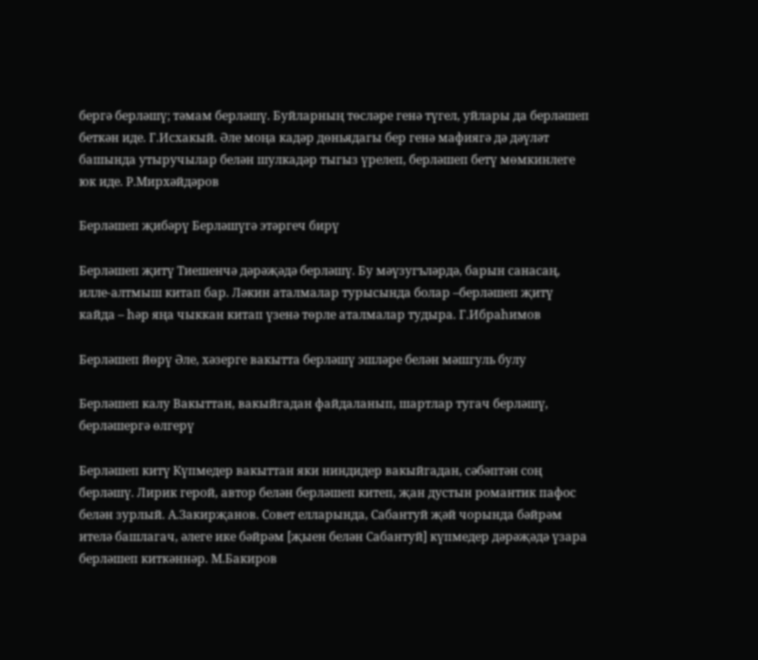бергә берләшү; тәмам берләшү. Буйларның төсләре генә түгел, уйлары да берләшеп беткән иде. Г.Исхакый. Әле моңа кадәр дөньядагы бер генә мафиягә дә дәүләт башында утыручылар белән шулкадәр тыгыз үрелеп, берләшеп бетү мөмкинлеге юк иде. Р.Мирхәйдәров

Берләшеп җибәрү Берләшүгә этәргеч бирү

Берләшеп җитү Тиешенчә дәрәҗәдә берләшү. Бу мәүзугъләрдә, барын санасаң, илле-алтмыш китап бар. Ләкин аталмалар турысында болар –берләшеп җитү кайда – һәр яңа чыккан китап үзенә төрле аталмалар тудыра. Г.Ибраһимов

Берләшеп йөрү Әле, хәзерге вакытта берләшү эшләре белән мәшгуль булу

Берләшеп калу Вакыттан, вакыйгадан файдаланып, шартлар тугач берләшү, берләшергә өлгерү

Берләшеп китү Күпмедер вакыттан яки ниндидер вакыйгадан, сәбәптән соң берләшү. Лирик герой, автор белән берләшеп китеп, җан дустын романтик пафос белән зурлый. А.Закирҗанов. Совет елларында, Сабантуй җәй чорында бәйрәм ителә башлагач, әлеге ике бәйрәм [җыен белән Сабантуй] күпмедер дәрәҗәдә үзара берләшеп киткәннәр. М.Бакиров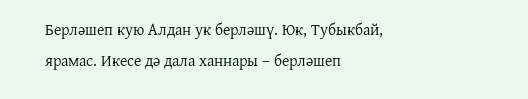Берләшеп кую Алдан ук берләшү. Юк, Тубыкбай, ярамас. Икесе дә дала ханнары – берләшеп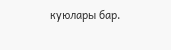куюлары бар.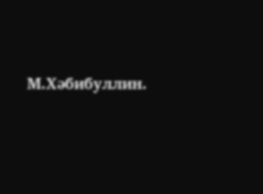М.Хәбибуллин.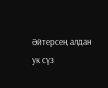Әйтерсең алдан ук сүз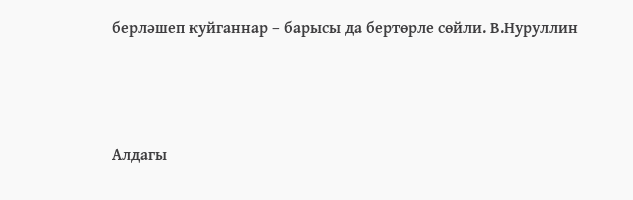берләшеп куйганнар – барысы да бертөрле сөйли. В.Нуруллин



Алдагы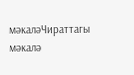мәкаләЧираттагы мәкалә